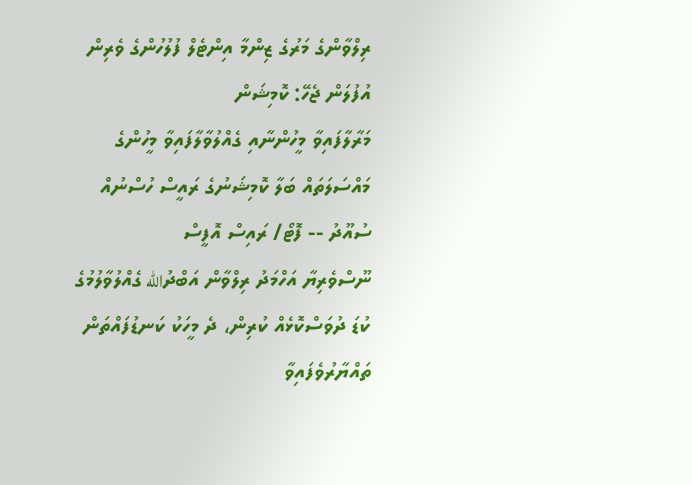ރިލްވާންގެ މަރުގެ ޒިންމާ އިންޓެލް ފުލުހުންގެ ވެރިން އުފުލަން ޖެހޭ: ކޮމިޝަން
މަރާލާފައިވާ މީހުންނާއި ގެއްލުވާލާފައިވާ މީހުންގެ މައްސަލަތައް ބަލާ ކޮމިޝަނުގެ ރައީސް ހުސްނުއް ސުއޫދު -- ފޮޓޯ/ ރައިސް އޮފީސް
ނޫސްވެރިޔާ އަހްމަދު ރިލްވާން އަބްދުالله ގެއްލުވާލުމުގެ ކުޑަ ދުވަސްކޮޅެއް ކުރިން، ދެ މީހަކު ކަނޑުފައްތަން ތައްޔާރުވެފައިވާ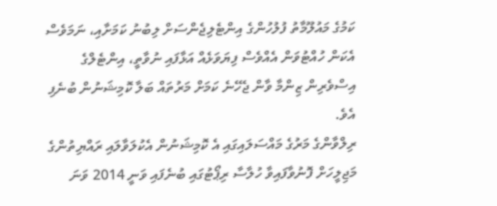ކަމުގެ މައުލޫމާތު ފުލުހުންގެ އިންޓެލިޖެންސަށް ލިބުނު ކަމަށާއި، ނަމަވެސް އެކަން ހުއްޓުވަން އެއްވެސް ފިޔަވަޅެއް އަޅާފައި ނުވާތީ، އިންޓެލްގެ އިސްވެރިން ޒިންމާ ވާން ޖެހޭނެ ކަމަށް މަރުތައް ބަލާ ކޮމިޝަނުން ބުނެފި އެވެ.
ރިލްވާންގެ މަރުގެ މައްސަލައިގައި އެ ކޮމިޝަނުން އެކުލަވާލައި ރައްޔިތުންގެ މަޖިލީހަށް ފޮނުވާފައިވާ ހުލާސާ ރިޕޯޓުގައި ބުނެފައި ވަނީ 2014 ވަނަ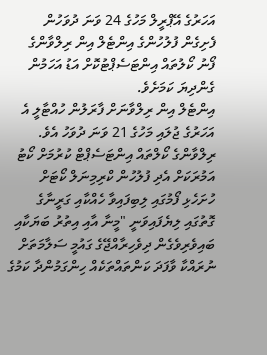އަހަރުގެ އޭޕްރީލް މަހުގެ 24 ވަނަ ދުވަހުން ފެށިގެން ފުލުހުންގެ އިންޓެލް އިން ރިލްވާންގެ ފޯނު ކޯލުތައް އިންޓަސެޕްޓުކޮށް އަޑު އަހަމުން ގެންދިޔަ ކަމަށެވެ.
އިންޓެލް އިން ރިލްވާނަށް ފާރަލުން ހުއްޓާލީ އެ އަހަރުގެ ޖުލައި މަހުގެ 21 ވަނަ ދުވަހު އެވެ.
ރިލްވާންގެ ކޯލްތައް އިންޓަސެޕްޓް ކުރުމަށް ކޯޓު އަމުރަކަށް އެދި ފުލުހުން ކްރިމިނަލް ކޯޓަށް ހުށަހެޅި ފޯމުގައި ލިބިފައިވާ ހެއްކާއި ގަރީނާގެ ގޮތުގައި ލިޔެފައިވަނީ "މީނާ އާއި އިތުރު ބަޔަކާއި ބައިވެރިވެގެން ދިވެހިރާއްޖޭގެ ގައުމީ ސަލާމަތަށް ނުރައްކާ ވާފަދަ ކަންތައްތަކެއް ހިންގަމުންދާ ކަމުގެ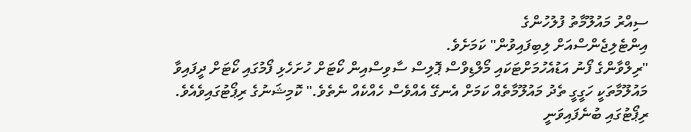ސިއްރު މައުލޫމާތު ފުލުހުންގެ
އިންޓެލިޖެންސްއަށް ލިބިފައިވުން" ކަމަށެވެ.
"ރިލްވާންގެ ފޯނު އަޑުއެހުމަށްޓަކައި މޯލްޑިވްސް ޕޮލިސް ސާވިސްއިން ކޯޓަށް ހުށަހެޅި ފޯމުގައި ކޯޓަށް ދީފައިވާ މައުލޫމާތަކީ ހަގީގީ ތެދު މައުލޫމާތެއް ކަމަށް އެނގޭ އެއްވެސް ހެއްކެއް ނެތެވެ." ކޮމިޝަނުގެ ރިޕޯޓުގައިވެއެވެ.
ރިޕޯޓުގައި ބުނެފައިވަނީ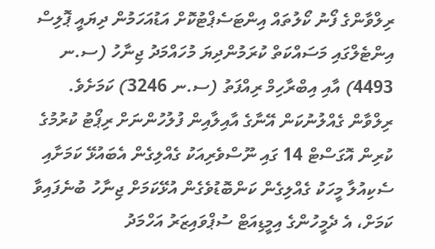ރިލްވާންގެ ފޯނު ކޯލުތައް އިންޓަސެޕްޓުކޮށް އަޑުއަހަމުން ދިޔައީ ޕޮލިސް އިންޓެލްގައި މަސައްކަތް ކުރަމުންދިޔަ މުހައްމަދު ޖިނާހު (ސ.ނ 4493) އާއި އިބްރާހިމް ރިއްފަތު (ސ.ނ 3246) ކަމަށެވެ.
ރިލްވާން ގެއްލުނުކަން އޭނާގެ އާއިލާއިން ފުލުހުންނަށް ރިޕޯޓު ކުރުމުގެ ކުރިން އޮގަސްޓް 14 ގައި ނޫސްވެރިއަކު ގެއްލިގެން އެބައުޅޭ ކަމަށާއި ސެކިއުލާ މީހަކު ގެއްލިގެން ކަންބޮޑުވެގެން އުޅޭކަމަށް ޖިނާހު ބުނެފައިވާ ކަމަށް، އެ ދެމީހުންގެ އިމީޑިއަޓް ސުޕްވައިޒަރު އަހްމަދު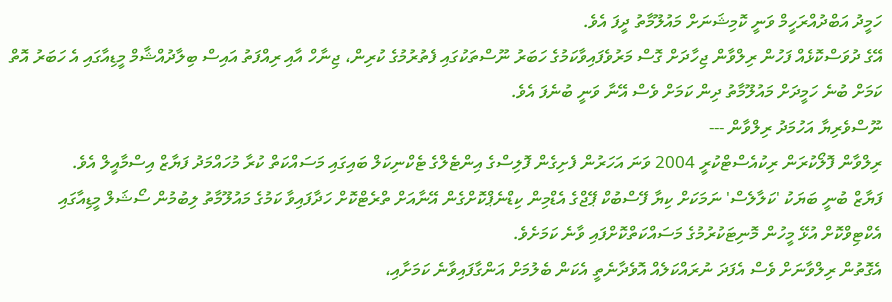ހަމީދު އަބްދުއްރަހީމް ވަނީ ކޮމިޝަނަށް މައުލޫމާތު ދީފަ އެވެ.
އޭގެ ދުވަސްކޮޅެއް ފަހުން ރިލްވާން ޖިހާދަށް ގޮސް މަރުވެފައިވާކަމުގެ ހަބަރު ނޫސްތަކުގައި ފެތުރުމުގެ ކުރިން، ޖިނާހް އާއި ރިއްފަތު އައިސް ބިލާދުއްޝާމް މީޑިއާގައި އެ ހަބަރު އޮތް ކަމަށް ބުނެ ހަމީދަށް މައުލޫމާތު ދިން ކަމަށް ވެސް އޭނާ ވަނީ ބުނެފަ އެވެ.
ނޫސްވެރިޔާ އަހުމަދު ރިލްވާން ---
ރިލްވާން ފޮލޯކުރަން ރިކުއެސްޓްކުރީ 2004 ވަނަ އަހަރުން ފެށިގެން ފޮލިސްގެ އިންޓެލްގެ ޓެކްނިކަލް ބައިގައި މަސައްކަތް ކުރާ މުހައްމަދު ފަޔާޒް އިސްމާއީލް އެވެ.
ފަޔާޒް ބުނީ ބަޔަކު 'ކަލާލެސް' ނަމަކަށް ކިޔާ ފޭސްބުކް ޕޭޖްގެ އެޑްމިން ކިޑްނެޕްކޮށްގެން އޭނާއަށް ތްރެޓްކޮށް ހަދާފައިވާ ކަމުގެ މައުލޫމާތު ލިބުމުން ސޯޝަލް މީޑިއާގައި އެކްޓިވްކޮށް އުޅޭ މީހުން މޮނިޓަކުރުމުގެ މަސައްކަތްކޮށްފައި ވާނެ ކަމަށެވެ.
އެގޮތުން ރިލްވާނަށް ވެސް އެފަދަ ނުރައްކަލެއް އޮވެދާނެތީ އެކަން ބެލުމަށް އަންގާފައިވާނެ ކަމަށާއި،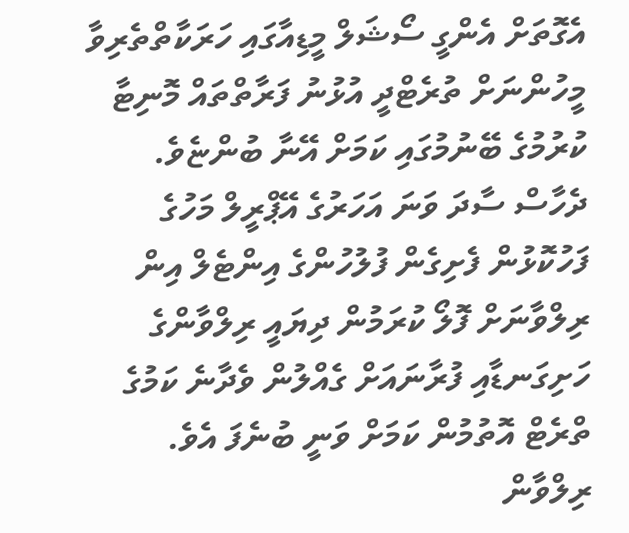އެގޮތަށް އެންގީ ސޯޝަލް މީޑިއާގައި ހަރަކާތްތެރިވާ މީހުންނަށް ތުރެޓްދީ އުޅުނު ފަރާތްތައް މޮނިޓާ ކުރުމުގެ ބޭނުމުގައި ކަމަށް އޭނާ ބުންޏެވެ.
ދެހާސް ސާދަ ވަނަ އަހަރުގެ އޭޕްރީލް މަހުގެ ފަހުކޮޅުން ފެށިގެން ފުލުހުންގެ އިންޓެލް އިން ރިލްވާނަށް ފޮލޯ ކުރަމުން ދިޔައީ ރިލްވާންގެ ހަށިގަނޑާއި ފުރާނައަށް ގެއްލުން ވެދާނެ ކަމުގެ ތްރެޓް އޮތުމުން ކަމަށް ވަނީ ބުނެފަ އެވެ.
ރިލްވާން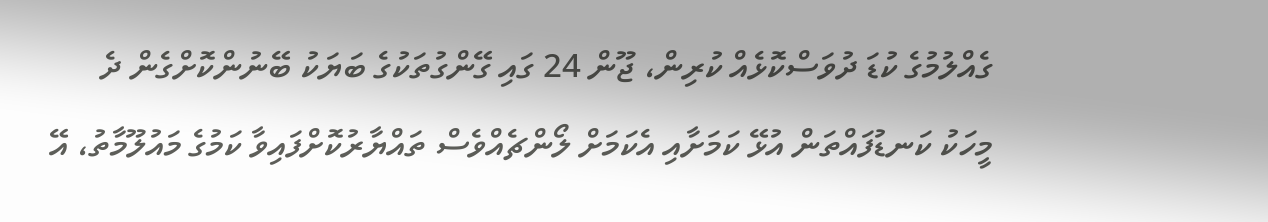ގެއްލުމުގެ ކުޑަ ދުވަސްކޮޅެއް ކުރިން، ޖޫން 24 ގައި ގޭންގުތަކުގެ ބަޔަކު ބޭނުންކޮށްގެން ދެ މީހަކު ކަނޑުފައްތަން އުޅޭ ކަމަށާއި އެކަމަށް ލޯންޗެއްވެސް ތައްޔާރުކޮށްފައިވާ ކަމުގެ މައުލޫމާތު، އޭ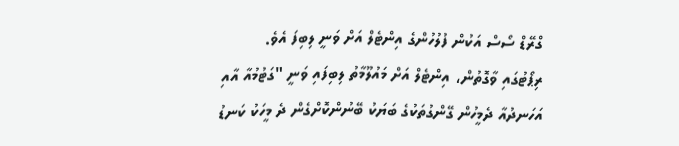ގްރޭޑް ސޯސް އަކުން ފުލުހުންގެ އިންޓެލް އަށް ވަނީ ލިބިފަ އެވެ.
ރިޕޯޓުގައި ވާގޮތުން، އިންޓެލް އަށް މައުލޫމާތު ލިބިފައި ވަނީ "ގަޓުމުއާ އާއި އަހަނދުއާ ދެމީހުން ގޭންގުތަކުގެ ބަޔަކު ބޭނުންކޮށްގެން ދެ މީހަކު ކަނޑު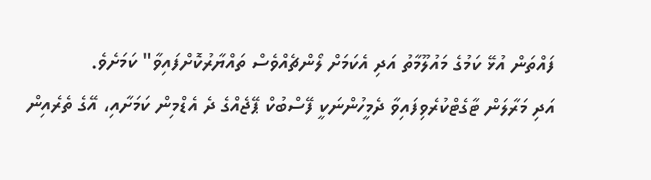ފައްތަން އުޅޭ ކަމުގެ މައުލޫމާތު އަދި އެކަމަށް ލޯންޗެއްވެސް ތައްޔާރުކޮށްފައިވާ" ކަމަށެވެ.
އަދި މަރާލަން ޓާގެޓްކުރެވިފައިވާ ދެމީހުންނަކީ ފޭސްބުކް ޕޭޖެއްގެ ދެ އެޑްމިން ކަމަށާއި، އޭގެ ތެރެއިން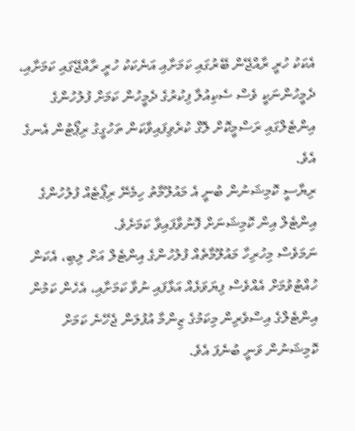އެކަކު ހުރީ ރާއްޖޭން ބޭރުގައި ކަމަށާއި އަނެކަކު ހުރީ ރާއްޖޭގައި ކަމަށާއި، ދެމީހުންނަކީ ވެސް ސެކިއުލާ ފިކުރުގެ ދެމީހުން ކަމަށް ފުލުހުންގެ އިންޓެލްގައި ރަސްމީކޮށް ލޮގް ކުރެވިފައިވާކަން ތަހުގީގު ރިޕޯޓުން އެނގެ އެވެ.
ރިޔާސީ ކޮމިޝަނުން ބުނީ އެ މައުލޫމާތު ހިމެނޭ ރިޕޯޓެއް ފުލުހުންގެ އިންޓެލް އިން ކޮމިޝަނަށް ފޮނުވާފައިވާ ކަމަށެވެ.
ނަމަވެސް މިހުރިހާ މައުލޫމާތެއް ފުލުހުންގެ އިންޓެލް އަށް ލިބި، އެކަން ހުއްޓުވުމަށް އެއްވެސް ފިޔަވަޅެއް އަޅާފައި ނުވާ ކަމަށާއި، އެހެން ކަމުން އިންޓެލްގެ އިސްވެރިން މިކަމުގެ ޒިންމާ އުފުލަން ޖެހޭނެ ކަމަށް ކޮމިޝަނުން ވަނީ ބުނެފަ އެވެ.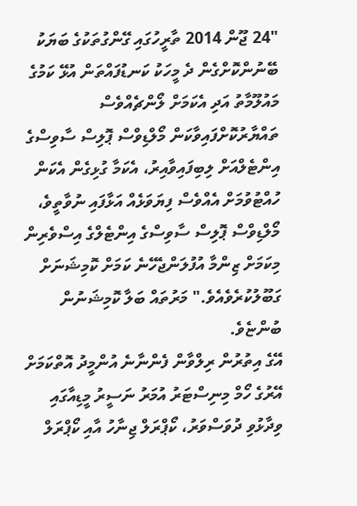"24 ޖޫން 2014 ތާރީހުގައި ގޭންގުތަކުގެ ބަޔަކު ބޭނުންކޮށްގެން ދެ މީހަކު ކަނޑުފައްތަން އުޅޭ ކަމުގެ މައުލޫމާތު އަދި އެކަމަށް ލޯންޗެއްވެސް ތައްޔާރުކޮށްފައިވާކަން މޯލްޑިވްސް ޕޮލިސް ސާވިސްގެ އިންޓެލްއަށް ލިބިފައިވާއިރު، އެކަމާ ގުޅިގެން އެކަން ހުއްޓުވުމަށް އެއްވެސް ފިޔަވަޅެއް އަޅާފައި ނުވާތީވެ، މޯލްޑިވްސް ޕޮލިސް ސާވިސްގެ އިންޓެލްގެ އިސްވެރިން މިކަމަށް ޒިންމާ އުފުލަންޖެހޭނެ ކަމަށް ކޮމިޝަނަށް ގަބޫލުކުރެވެއެވެ." މަރުތައް ބަލާ ކޮމިޝަނުން ބުންޏެވެ.
އޭގެ އިތުރުން ރިލްވާން ފެންނާނެ އުންމީދު އޮތްކަމަށް އޭރުގެ ހޯމް މިނިސްޓަރު އުމަރު ނަސީރު މީޑިއާގައި ވިދާޅުވި ދުވަސްވަރު، ކޯޕްރަލް ޖިނާހު އާއި ކޯޕްރަލް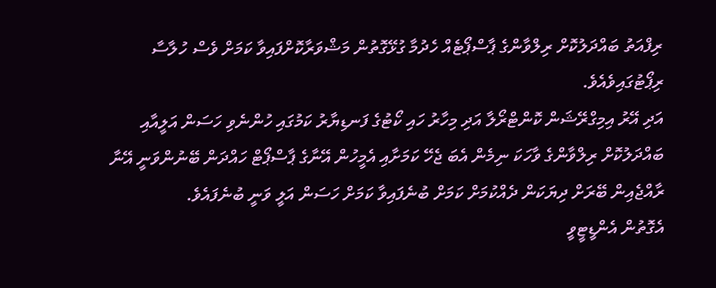ރިފްއަތު ބައްދަލުކޮށް ރިލްވާންގެ ޕާސްޕޯޓެއް ހެދުމާ ގުޅޭގޮތުން މަޝްވަރާކޮށްފައިވާ ކަމަށް ވެސް ހުލާސާ ރިޕޯޓުގައިވެއެވެ.
އަދި އޭރު އިމިގްރޭޝަން ކޮންޓްރޯލާ އަދި މިހާރު ހައި ކޯޓުގެ ފަނޑިޔާރު ކަމުގައި ހުންނެވި ހަސަން އަލީއާއި ބައްދަލުކޮށް ރިލްވާންގެ ވާހަކަ ނިމެން އެބަ ޖެހޭ ކަމަށާއި އެމީހުން އޭނާގެ ޕާސްޕޯޓް ހައްދަން ބޭނުންވަނީ އޭނާ ރާއްޖެއިން ބޭރަށް ދިޔަކަން ދެއްކުމަށް ކަމަށް ބުނެފައިވާ ކަމަށް ހަސަން އަލީ ވަނީ ބުނެފައެވެ.
އެގޮތުން އެންޑީޓީވީ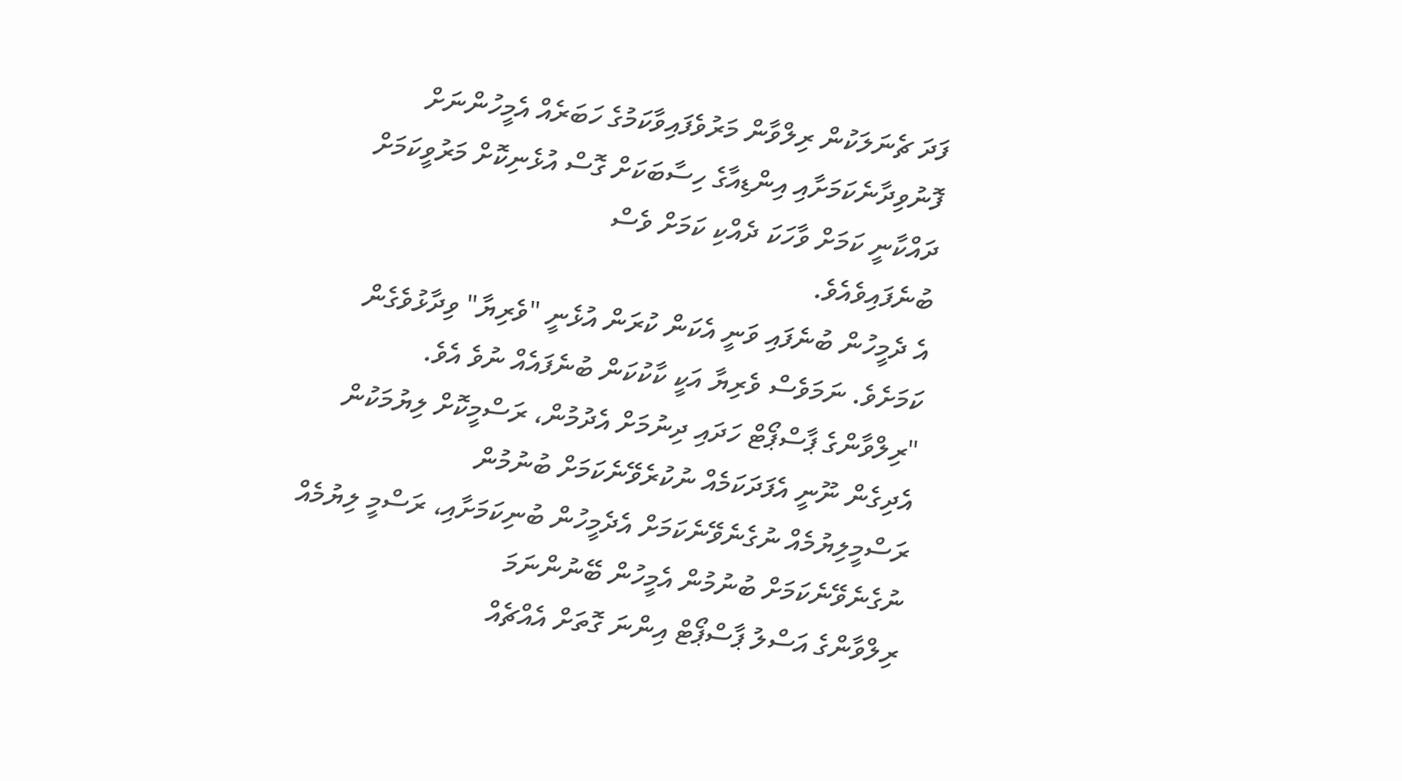ފަދަ ޗެނަލަކުން ރިލްވާން މަރުވެފައިވާކަމުގެ ހަބަރެއް އެމީހުންނަށް ފޮނުވިދާނެކަމަށާއި އިންޑިއާގެ ހިސާބަކަށް ގޮސް އުޅެނިކޮށް މަރުވީކަމަށް ދައްކާނީ ކަމަށް ވާހަކަ ދެއްކި ކަމަށް ވެސް
ބުނެފައިވެއެވެ.
އެ ދެމީހުން ބުނެފައި ވަނީ އެކަން ކުރަން އުޅެނީ "ވެރިޔާ" ވިދާޅުވެގެން ކަމަށެވެ. ނަމަވެސް ވެރިޔާ އަކީ ކާކުކަން ބުނެފައެއް ނުވެ އެވެ.
"ރިލްވާންގެ ޕާސްޕޯޓް ހަދައި ދިނުމަށް އެދުމުން، ރަސްމީކޮށް ލިޔުމަކުން އެދިގެން ނޫނީ އެފަދަކަމެއް ނުކުރެވޭނެކަމަށް ބުނުމުން
ރަސްމީލިޔުމެއް ނުގެނެވޭނެކަމަށް އެދެމީހުން ބުނިކަމަށާއި، ރަސްމީ ލިޔުމެއް ނުގެނެވޭނެކަމަށް ބުނުމުން އެމީހުން ބޭނުންނަމަ
ރިލްވާންގެ އަސްލު ޕާސްޕޯޓް އިންނަ ގޮތަށް އެއްޗެއް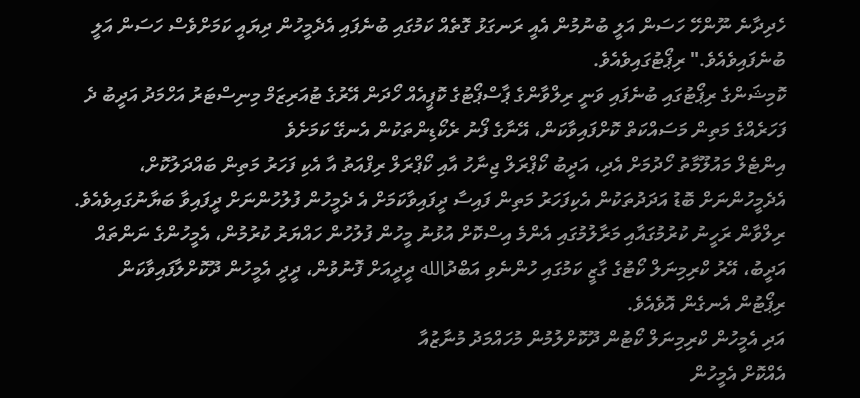ހެދިދާނެ ނޫންހޭ ހަސަން އަލީ ބުނުމުން އެއީ ރަނގަޅު ގޮތެއް ކަމުގައި ބުނެފައި އެދެމީހުން ދިޔައީ ކަމަށްވެސް ހަސަން އަލީ ބުނެފައިވެއެވެ." ރިޕޯޓުގައިވެއެވެ.
ކޮމިޝަންގެ ރިޕޯޓުގައި ބުނެފައި ވަނީ ރިލްވާންގެ ޕާސްޕޯޓުގެ ކޮޕީއެއް ހޯދަން އޭރުގެ ޓުއަރިޒަމް މިނިސްޓަރު އަހްމަދު އަދީބު ދެ ފަހަރެއްގެ މަތިން މަސައްކަތް ކޮށްފައިވާކަން، އޭނާގެ ފޯނު ރެކޯޑިންތަކުން އެނގޭ ކަމަށެވެ
އިންޓެލް މައުލޫމާތު ހޯދުމަށް އެދި، އަދީބު ކޯޕްރަލް ޖިނާހު އާއި ކޯޕްރަލް ރިފްއަތު އާ އެކި ފަހަރު މަތިން ބައްދަލުކޮށް، އެދެމީހުންނަށް ބޮޑު އަދަދުތަކުން އެކިފަހަރު މަތިން ފައިސާ ދީފައިވާކަމަށް އެ ދެމީހުން ފުލުހުންނަށް ދީފައިވާ ބަޔާނުގައިވެއެވެ.
ރިލްވާން ރަހީނު ކުރުމުގައާއި މަރާލުމުގައި އެންމެ އިސްކޮށް އުޅުނު މީހުން ފުލުހުން ހައްޔަރު ކުރުމުން، އެމީހުންގެ ނަންތައް އަދީބު، އޭރު ކްރިމިނަލް ކޯޓުގެ ގާޒީ ކަމުގައި ހުންނެވި އަބްދުالله ދީދީއަށް ފޮނުވުން، ދީދީ އެމީހުން ދޫކޮށްލާފައިވާކަން ރިޕޯޓުން އެނގެން އޮވެއެވެ.
އަދި އެމީހުން ކްރިމިނަލް ކޯޓުން ދޫކޮށްލުމުން މުހައްމަދު މުނާޒުއާ
އެއްކޮށް އެމީހުން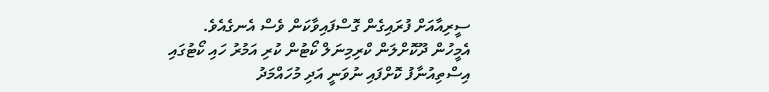ސީރިއާއަށް ފުރައިގެން ގޮސްފައިވާކަން ވެސް އެނގެއެވެ.
އެމީހުން ދޫކޮށްލަން ކްރިމިނަލް ކޯޓުން ކުރި އަމުރު ހައި ކޯޓުގައި އިސްތިއުނާފު ކޮށްފައި ނުވަނީ އަދި މުހައްމަދު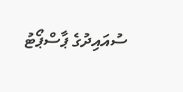ސުއައިދުގެ ޕާސްޕޯޓު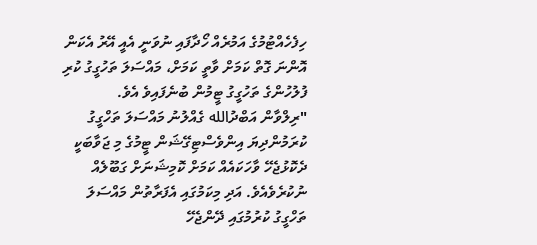ހިފެހެއްޓުމުގެ އަމުރެއް ހޯދާފައި ނުވަނީ އެއީ އޭރު އެކަން އޮންނަ ގޮތް ކަމަށް ވާތީ ކަމަށް، މައްސަލަ ތަހުގީގު ކުރި ފުލުހުންގެ ތަހުގީގު ޓީމުން ބުނެފައިވެ އެވެ.
"ރިލްވާން އަބްދުالله ގެއްލުނު މައްސަލަ ތަހްގީގު ކުރަމުންދިޔަ އިންވެސްޓިގޭޝަން ޓީމުގެ މި ޖަވާބަކީ ދެކޮޅުޖެހޭ ވާހަކައެއް ކަމަށް ކޮމިޝަނަށް ގަބޫލެއް ނުކުރެވެއެވެ. އަދި މިކަމުގައި އެފަރާތުން މައްސަލަ ތަހްގީގު ކުރުމުގައި ދޭންޖެހޭ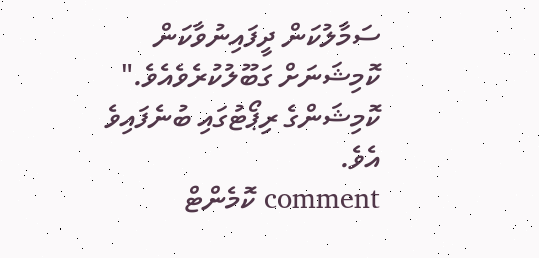ސަމާލުކަން ދީފައިނުވާކަން ކޮމިޝަނަށް ގަބޫލުކުރެވެއެވެ." ކޮމިޝަންގެ ރިޕޯޓުގައި ބުނެފައިވެ އެވެ.
comment ކޮމެންޓް